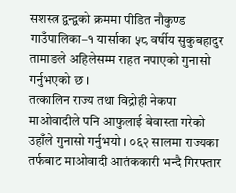सशस्त्र द्वन्द्वको क्रममा पीडित नौकुण्ड गाउँपालिका–१ यार्साका ५८ वर्षीय सुकुबहादुर तामाङले अहिलेसम्म राहत नपाएको गुनासो गर्नुभएको छ ।
तत्कालिन राज्य तथा विद्रोही नेकपा माओवादीले पनि आफुलाई बेवास्ता गरेको उहाँले गुनासो गर्नुभयो । ०६२ सालमा राज्यका तर्फबाट माओवादी आतंककारी भन्दै गिरफ्तार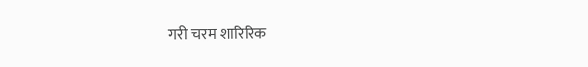गरी चरम शारिरिक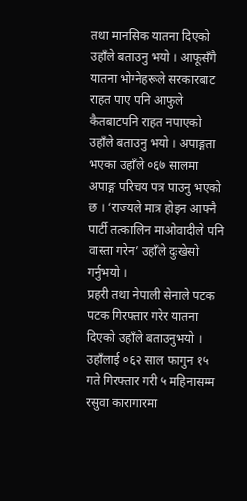तथा मानसिक यातना दिएको उहाँले बताउनु भयो । आफूसँगै यातना भोग्नेहरूले सरकारबाट राहत पाए पनि आफुले कैतबाटपनि राहत नपाएको उहाँले बताउनु भयो । अपाङ्गता भएका उहाँले ०६७ सालमा अपाङ्ग परिचय पत्र पाउनु भएको छ । ‘राज्यले मात्र होइन आफ्नै पार्टी तत्कालिन माओवादीले पनि वास्ता गरेन’ उहाँले दुःखेसो गर्नुभयो ।
प्रहरी तथा नेपाली सेनाले पटक पटक गिरफ्तार गरेर यातना दिएको उहाँले बताउनुभयो । उहाँलाई ०६२ साल फागुन १५ गते गिरफ्तार गरी ५ महिनासम्म रसुवा कारागारमा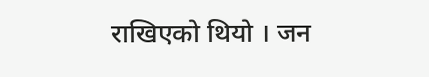राखिएको थियो । जन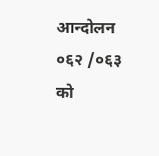आन्दोलन ०६२ /०६३ को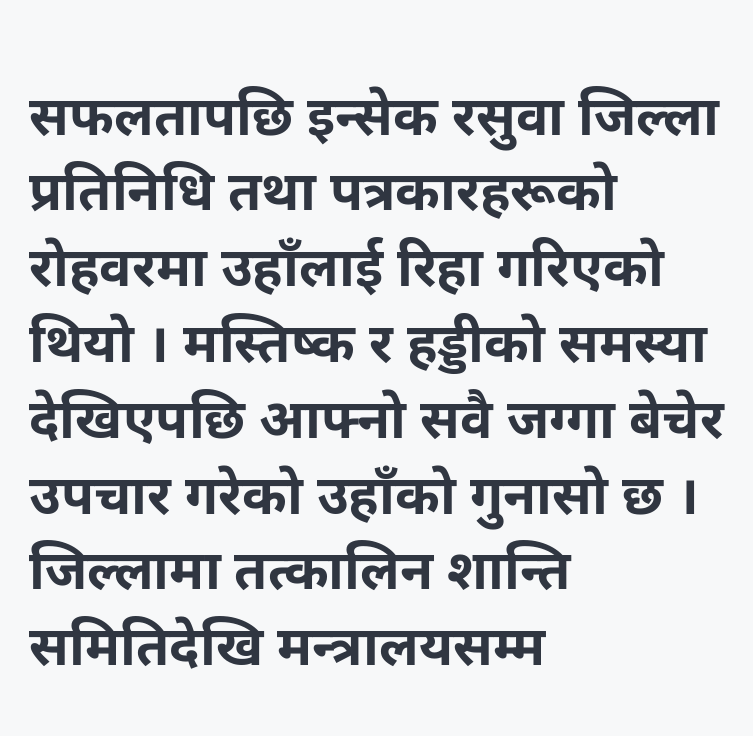सफलतापछि इन्सेक रसुवा जिल्ला प्रतिनिधि तथा पत्रकारहरूको रोहवरमा उहाँलाई रिहा गरिएको थियो । मस्तिष्क र हड्डीको समस्या देखिएपछि आफ्नो सवै जग्गा बेचेर उपचार गरेको उहाँको गुनासो छ ।
जिल्लामा तत्कालिन शान्ति समितिदेखि मन्त्रालयसम्म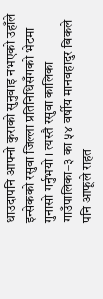धाउदापनि आफ्नो कुराको सुनुवाइ नभएको उहाँले इन्सेकको रसुवा जिल्ला प्रतिनिधिसँगको भेटमा गुनासो गर्नुभयो । त्यस्तै रसुवा कालिका गाउँपालिका–३ का ५४ वर्षीय मानवहादुर बिकले पनि आफूले राहत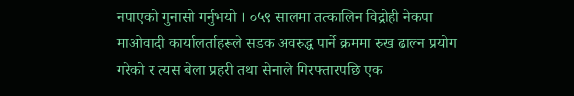नपाएको गुनासो गर्नुभयो । ०५९ सालमा तत्कालिन विद्रोही नेकपा माओवादी कार्यालर्ताहरूले सडक अवरुद्ध पार्ने क्रममा रुख ढाल्न प्रयोग गरेको र त्यस बेला प्रहरी तथा सेनाले गिरफ्तारपछि एक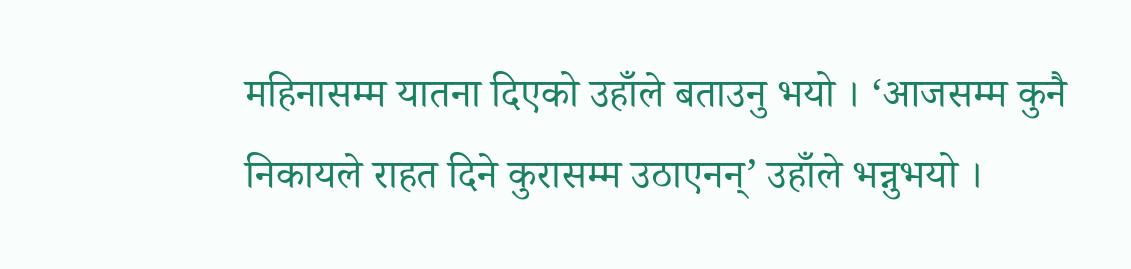महिनासम्म यातना दिएको उहाँले बताउनु भयो । ‘आजसम्म कुनै निकायले राहत दिने कुरासम्म उठाएनन्’ उहाँले भन्नुभयो ।